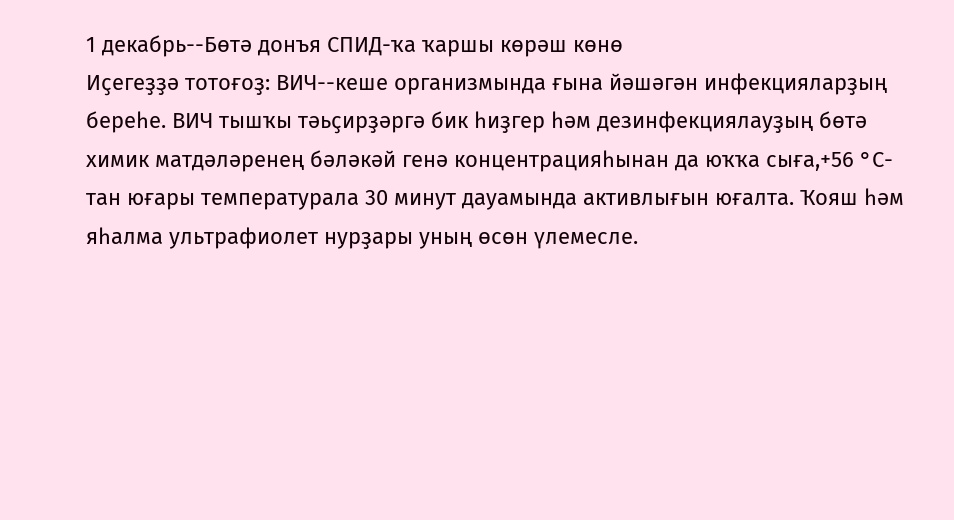1 декабрь--Бөтә донъя СПИД-ҡа ҡаршы көрәш көнө
Иҫегеҙҙә тотоғоҙ: ВИЧ--кеше организмында ғына йәшәгән инфекцияларҙың береһе. ВИЧ тышҡы тәьҫирҙәргә бик һиҙгер һәм дезинфекциялауҙың бөтә химик матдәләренең бәләкәй генә концентрацияһынан да юҡҡа сыға,+56 °С-тан юғары температурала 30 минут дауамында активлығын юғалта. Ҡояш һәм яһалма ультрафиолет нурҙары уның өсөн үлемесле.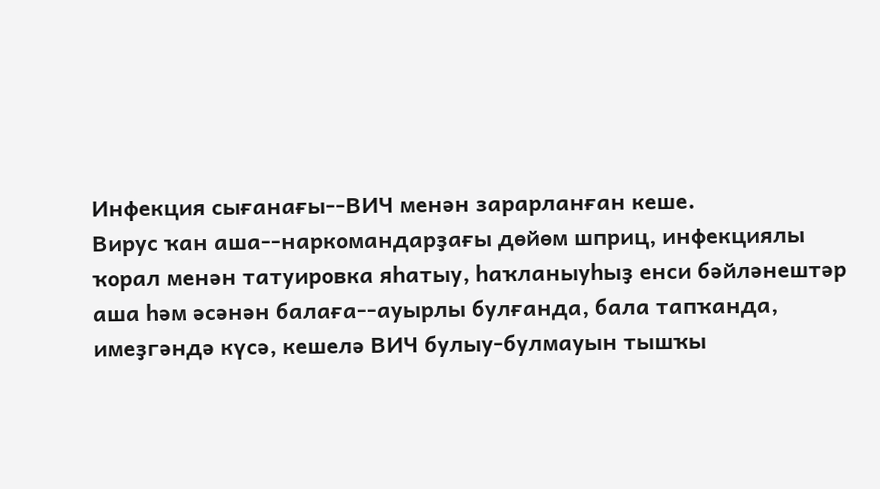Инфекция сығанағы--ВИЧ менән зарарланған кеше.
Вирус ҡан аша--наркомандарҙағы дөйөм шприц, инфекциялы ҡорал менән татуировка яһатыу, һаҡланыуһыҙ енси бәйләнештәр аша һәм әсәнән балаға--ауырлы булғанда, бала тапҡанда, имеҙгәндә күсә, кешелә ВИЧ булыу-булмауын тышҡы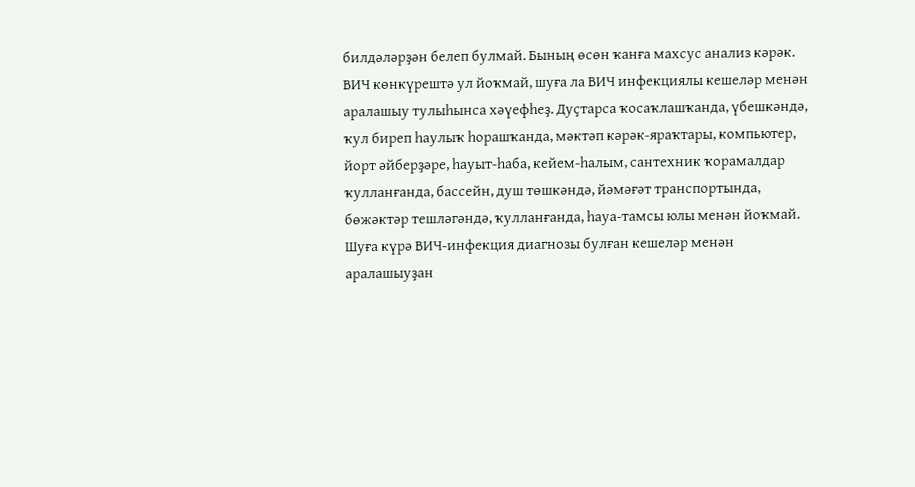билдәләрҙән белеп булмай. Бының өсөн ҡанға махсус анализ кәрәк.
ВИЧ көнкүрештә ул йоҡмай, шуға ла ВИЧ инфекциялы кешеләр менән аралашыу тулыһынса хәүефһеҙ. Дуҫтарса ҡосаҡлашҡанда, үбешкәндә, ҡул биреп һаулыҡ һорашҡанда, мәктәп кәрәк-яраҡтары, компьютер, йорт әйберҙәре, һауыт-һаба, кейем-һалым, сантехник ҡорамалдар ҡулланғанда, бассейн, душ төшкәндә, йәмәғәт транспортында, бөжәктәр тешләгәндә, ҡулланғанда, һауа-тамсы юлы менән йоҡмай.
Шуға күрә ВИЧ-инфекция диагнозы булған кешеләр менән аралашыуҙан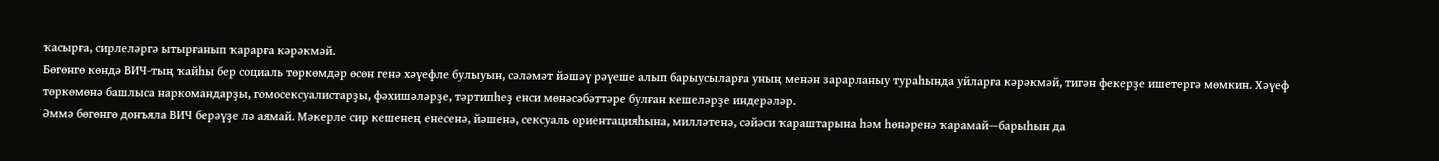ҡасырға, сирлеләргә ытырғанып ҡарарға кәрәкмәй.
Бөгөнгө көндә ВИЧ-тың ҡайһы бер социаль төркөмдәр өсөн генә хәүефле булыуын, сәләмәт йәшәү рәүеше алып барыусыларға уның менән зарарланыу тураһында уйларға кәрәкмәй, тигән фекерҙе ишетергә мөмкин. Хәүеф төркөмөнә башлыса наркомандарҙы, гомосексуалистарҙы, фәхишәләрҙе, тәртипһеҙ енси мөнәсәбәттәре булған кешеләрҙе индерәләр.
Әммә бөгөнгө донъяла ВИЧ берәүҙе лә аямай. Мәкерле сир кешенең енесенә, йәшенә, сексуаль ориентацияһына, милләтенә, сәйәси ҡараштарына һәм һөнәренә ҡарамай—барыһын да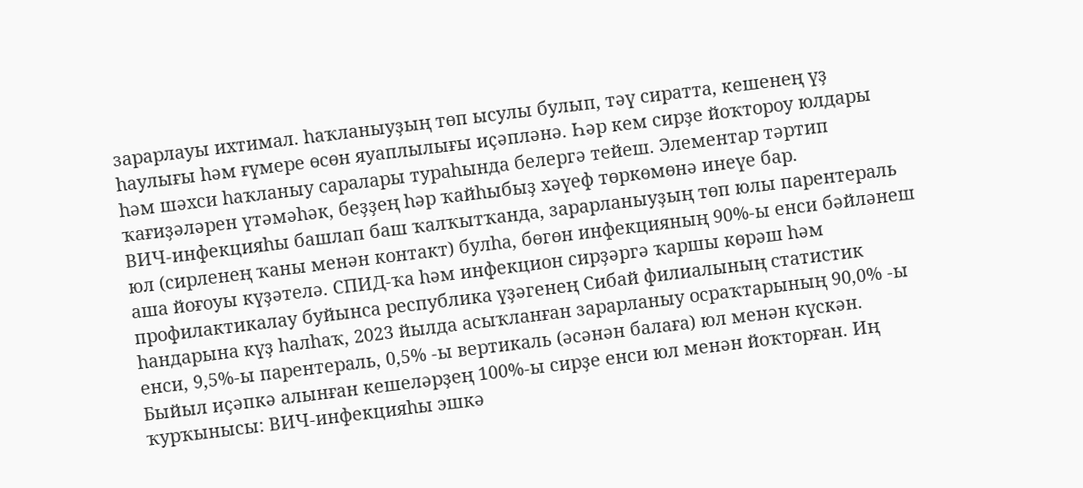зарарлауы ихтимал. һаҡланыуҙың төп ысулы булып, тәү сиратта, кешенең үҙ һаулығы һәм ғүмере өсөн яуаплылығы иҫәпләнә. Һәр кем сирҙе йоҡтороу юлдары һәм шәхси һаҡланыу саралары тураһында белергә тейеш. Элементар тәртип ҡағиҙәләрен үтәмәһәк, беҙҙең һәр ҡайһыбыҙ хәүеф төркөмөнә инеүе бар.
ВИЧ-инфекцияһы башлап баш ҡалҡытҡанда, зарарланыуҙың төп юлы парентераль юл (сирленең ҡаны менән контакт) булһа, бөгөн инфекцияның 90%-ы енси бәйләнеш аша йоғоуы күҙәтелә. СПИД-ҡа һәм инфекцион сирҙәргә ҡаршы көрәш һәм профилактикалау буйынса республика үҙәгенең Сибай филиалының статистик һандарына күҙ һалһаҡ, 2023 йылда асыҡланған зарарланыу осраҡтарының 90,0% -ы енси, 9,5%-ы парентераль, 0,5% -ы вертикаль (әсәнән балаға) юл менән күскән.
Быйыл иҫәпкә алынған кешеләрҙең 100%-ы сирҙе енси юл менән йоҡторған. Иң ҡурҡынысы: ВИЧ-инфекцияһы эшкә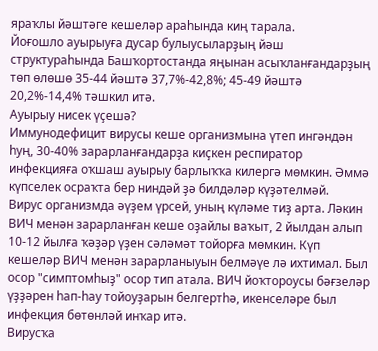яраҡлы йәштәге кешеләр араһында киң тарала.
Йоғошло ауырыуға дусар булыусыларҙың йәш структураһында Башҡортостанда яңынан асыҡланғандарҙың төп өлөшө 35-44 йәштә 37,7%-42,8%; 45-49 йәштә 20,2%-14,4% тәшкил итә.
Ауырыу нисек үҫешә?
Иммунодефицит вирусы кеше организмына үтеп ингәндән һуң, 30-40% зарарланғандарҙа киҫкен респиратор инфекцияға оҡшаш ауырыу барлыҡҡа килергә мөмкин. Әммә күпселек осраҡта бер ниндәй ҙә билдәләр күҙәтелмәй.
Вирус организмда әүҙем үрсей, уның күләме тиҙ арта. Ләкин ВИЧ менән зарарланған кеше оҙайлы ваҡыт, 2 йылдан алып 10-12 йылға ҡәҙәр үҙен сәләмәт тойорға мөмкин. Күп кешеләр ВИЧ менән зарарланыуын белмәүе лә ихтимал. Был осор "симптомһыҙ" осор тип атала. ВИЧ йоҡтороусы бәғзеләр үҙҙәрен һап-һау тойоуҙарын белгертһә, икенселәре был инфекция бөтөнләй инҡар итә.
Вирусҡа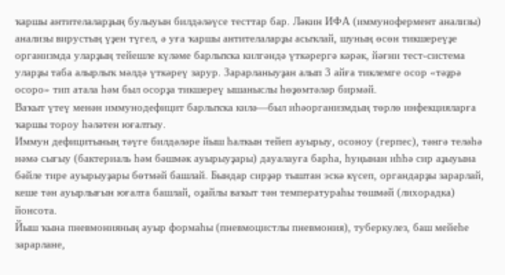ҡаршы антителаларҙың булыуын билдәләүсе тесттар бар. Ләкин ИФА (иммунофермент анализы) анализы вирустың үҙен түгел, ә уға ҡаршы антителаларҙы асыҡлай, шуның өсөн тикшереүҙе организмда уларҙың тейешле күләме барлыҡҡа килгәндә үткәрергә кәрәк, йәғни тест-система уларҙы таба алырлыҡ мәлдә үткәреү зарур. Зарарланыуҙан алып 3 айға тиклемге осор «тәҙрә осоро» тип атала һәм был осорҙа тикшереү ышаныслы һөҙөмтәләр бирмәй.
Ваҡыт үтеү менән иммунодефицит барлыҡҡа килә—был иһәорганизмдың төрлө инфекцияларға ҡаршы тороу һәләтен юғалтыу.
Иммун дефицитының тәүге билдәләре йыш һалҡын тейеп ауырыу, осоноу (герпес), тәнгә теләһә нәмә сығыу (бактериаль һәм бәшмәк ауырыуҙары) дауалауға барһа, һуңынан иһһә сир аҙыуына бәйле тире ауырыуҙары бөтмәй башлай. Бындар сирҙәр тыштан эскә күсеп, органдарҙы зарарлай, кеше тән ауырлығын юғалта башлай, оҙайлы ваҡыт тән температураһы төшмәй (лихорадка) йонсота.
Йыш ҡына пневмонияның ауыр формаһы (пневмоцистлы пневмония), туберкулез, баш мейеһе зарарлане,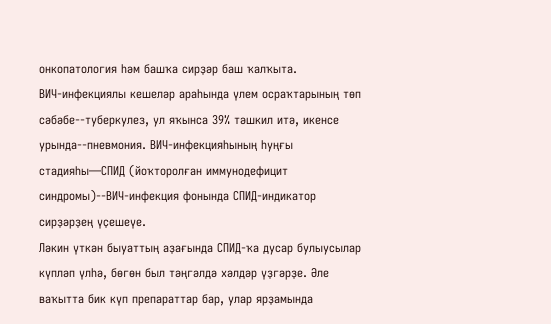онкопатология һәм башҡа сирҙәр баш ҡалҡыта.
ВИЧ-инфекциялы кешеләр араһында үлем осраҡтарының төп сәбәбе--туберкулез, ул яҡынса 39% тәшкил итә, икенсе урында--пневмония. ВИЧ-инфекцияһының һуңғы стадияһы—СПИД (йоҡторолған иммунодефицит синдромы)--ВИЧ-инфекция фонында СПИД-индикатор сирҙәрҙең үҫешеүе.
Ләкин үткән быуаттың аҙағында СПИД-ҡа дусар булыусылар күпләп үлһә, бөгөн был тәңгәлдә хәлдәр үҙгәрҙе. Әле ваҡытта бик күп препараттар бар, улар ярҙамында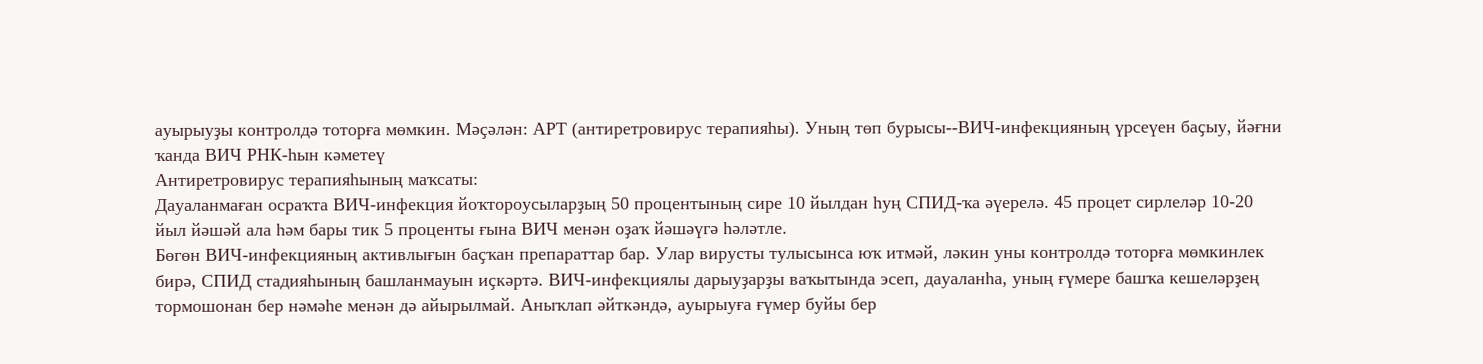ауырыуҙы контролдә тоторға мөмкин. Мәҫәлән: АРТ (антиретровирус терапияһы). Уның төп бурысы--ВИЧ-инфекцияның үрсеүен баҫыу, йәғни ҡанда ВИЧ РНК-һын кәметеү
Антиретровирус терапияһының маҡсаты:
Дауаланмаған осраҡта ВИЧ-инфекция йоҡтороусыларҙың 50 процентының сире 10 йылдан һуң СПИД-ҡа әүерелә. 45 процет сирлеләр 10-20 йыл йәшәй ала һәм бары тик 5 проценты ғына ВИЧ менән оҙаҡ йәшәүгә һәләтле.
Бөгөн ВИЧ-инфекцияның активлығын баҫҡан препараттар бар. Улар вирусты тулысынса юҡ итмәй, ләкин уны контролдә тоторға мөмкинлек бирә, СПИД стадияһының башланмауын иҫкәртә. ВИЧ-инфекциялы дарыуҙарҙы ваҡытында эсеп, дауаланһа, уның ғүмере башҡа кешеләрҙең тормошонан бер нәмәһе менән дә айырылмай. Аныҡлап әйткәндә, ауырыуға ғүмер буйы бер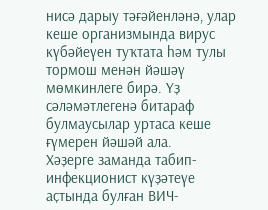нисә дарыу тәғәйенләнә, улар кеше организмында вирус күбәйеүен туҡтата һәм тулы тормош менән йәшәү мөмкинлеге бирә. Үҙ сәләмәтлегенә битараф булмаусылар уртаса кеше ғүмерен йәшәй ала.
Хәҙерге заманда табип-инфекционист күҙәтеүе аҫтында булған ВИЧ-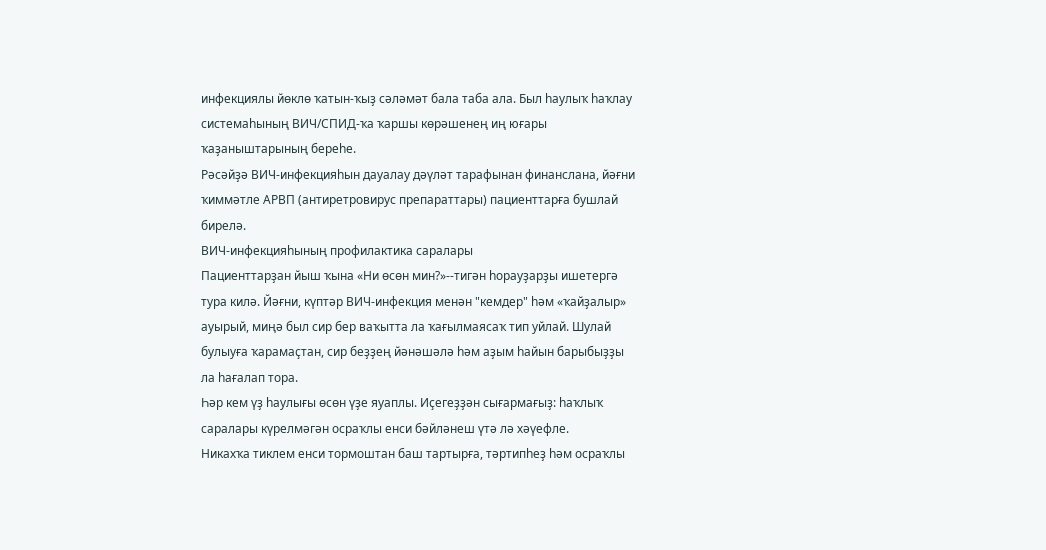инфекциялы йөклө ҡатын-ҡыҙ сәләмәт бала таба ала. Был һаулыҡ һаҡлау системаһының ВИЧ/СПИД-ҡа ҡаршы көрәшенең иң юғары ҡаҙаныштарының береһе.
Рәсәйҙә ВИЧ-инфекцияһын дауалау дәүләт тарафынан финанслана, йәғни ҡиммәтле АРВП (антиретровирус препараттары) пациенттарға бушлай бирелә.
ВИЧ-инфекцияһының профилактика саралары
Пациенттарҙан йыш ҡына «Ни өсөн мин?»--тигән һорауҙарҙы ишетергә тура килә. Йәғни, күптәр ВИЧ-инфекция менән "кемдер" һәм «ҡайҙалыр» ауырый, миңә был сир бер ваҡытта ла ҡағылмаясаҡ тип уйлай. Шулай булыуға ҡарамаҫтан, сир беҙҙең йәнәшәлә һәм аҙым һайын барыбыҙҙы ла һағалап тора.
Һәр кем үҙ һаулығы өсөн үҙе яуаплы. Иҫегеҙҙән сығармағыҙ: һаҡлыҡ саралары күрелмәгән осраҡлы енси бәйләнеш үтә лә хәүефле.
Никахҡа тиклем енси тормоштан баш тартырға, тәртипһеҙ һәм осраҡлы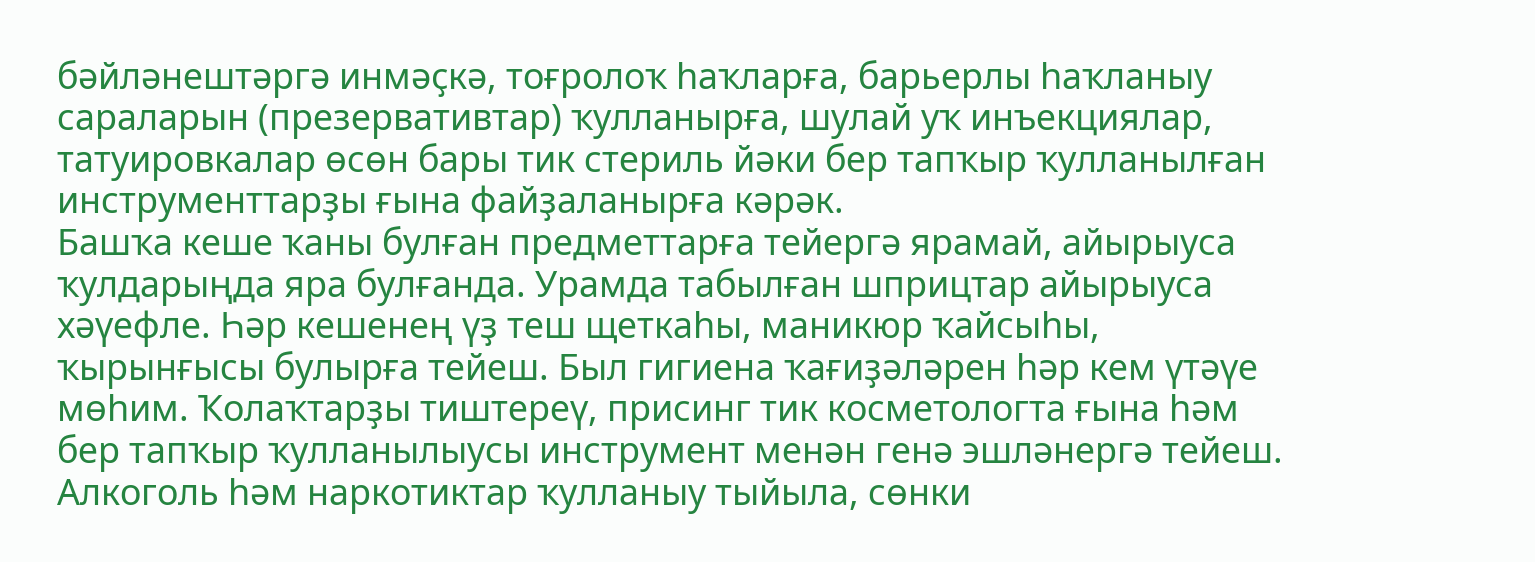бәйләнештәргә инмәҫкә, тоғролоҡ һаҡларға, барьерлы һаҡланыу сараларын (презервативтар) ҡулланырға, шулай уҡ инъекциялар, татуировкалар өсөн бары тик стериль йәки бер тапҡыр ҡулланылған инструменттарҙы ғына файҙаланырға кәрәк.
Башҡа кеше ҡаны булған предметтарға тейергә ярамай, айырыуса ҡулдарыңда яра булғанда. Урамда табылған шприцтар айырыуса хәүефле. Һәр кешенең үҙ теш щеткаһы, маникюр ҡайсыһы, ҡырынғысы булырға тейеш. Был гигиена ҡағиҙәләрен һәр кем үтәүе мөһим. Ҡолаҡтарҙы тиштереү, присинг тик косметологта ғына һәм бер тапҡыр ҡулланылыусы инструмент менән генә эшләнергә тейеш.
Алкоголь һәм наркотиктар ҡулланыу тыйыла, сөнки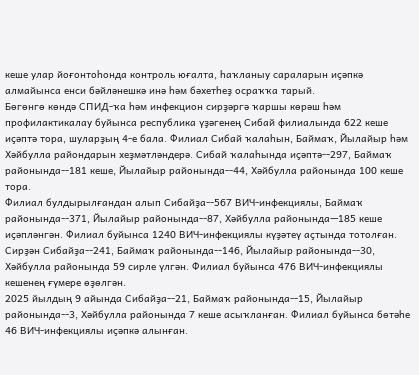кеше улар йоғонтоһонда контроль юғалта, һаҡланыу сараларын иҫәпкә алмайынса енси бәйләнешкә инә һәм бәхетһеҙ осраҡҡа тарый.
Бөгөнгө көндә СПИД-ҡа һәм инфекцион сирҙәргә ҡаршы көрәш һәм профилактикалау буйынса республика үҙәгенең Сибай филиалында 622 кеше иҫәптә тора, шуларҙың 4-е бала. Филиал Сибай ҡалаһын, Баймаҡ, Йылайыр һәм Хәйбулла райондарын хеҙмәтләндерә. Сибай ҡалаһында иҫәптә--297, Баймаҡ районында--181 кеше, Йылайыр районында--44, Хәйбулла районында 100 кеше тора.
Филиал булдырылғандан алып Сибайҙа--567 ВИЧ-инфекциялы, Баймаҡ районында--371, Йылайыр районында--87, Хәйбулла районында—185 кеше иҫәпләнгән. Филиал буйынса 1240 ВИЧ-инфекциялы күҙәтеү аҫтында тотолған.
Сирҙән Сибайҙа--241, Баймаҡ районында--146, Йылайыр районында--30, Хәйбулла районында 59 сирле үлгән. Филиал буйынса 476 ВИЧ-инфекциялы кешенең ғүмере өҙөлгән.
2025 йылдың 9 айында Сибайҙа--21, Баймаҡ районында--15, Йылайыр районында--3, Хәйбулла районында 7 кеше асыҡланған. Филиал буйынса бөтәһе 46 ВИЧ-инфекциялы иҫәпкә алынған.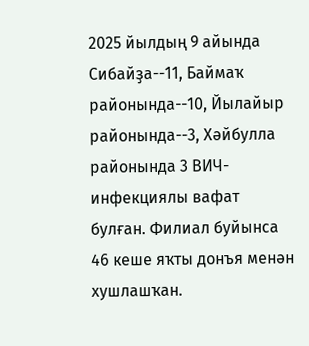2025 йылдың 9 айында Сибайҙа--11, Баймаҡ районында--10, Йылайыр районында--3, Хәйбулла районында 3 ВИЧ-инфекциялы вафат булған. Филиал буйынса 46 кеше яҡты донъя менән хушлашҡан.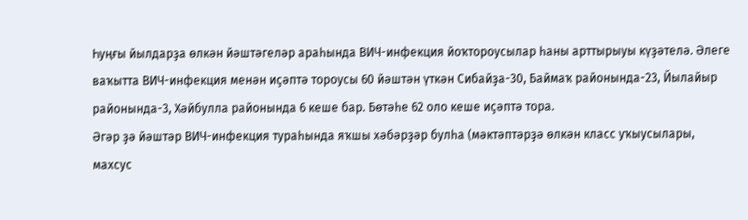Һуңғы йылдарҙа өлкән йәштәгеләр араһында ВИЧ-инфекция йоҡтороусылар һаны арттырыуы күҙәтелә. Әлеге ваҡытта ВИЧ-инфекция менән иҫәптә тороусы 60 йәштән үткән Сибайҙа-30, Баймаҡ районында-23, Йылайыр районында-3, Хәйбулла районында 6 кеше бар. Бөтәһе 62 оло кеше иҫәптә тора.
Әгәр ҙә йәштәр ВИЧ-инфекция тураһында яҡшы хәбәрҙәр булһа (мәктәптәрҙә өлкән класс уҡыусылары, махсус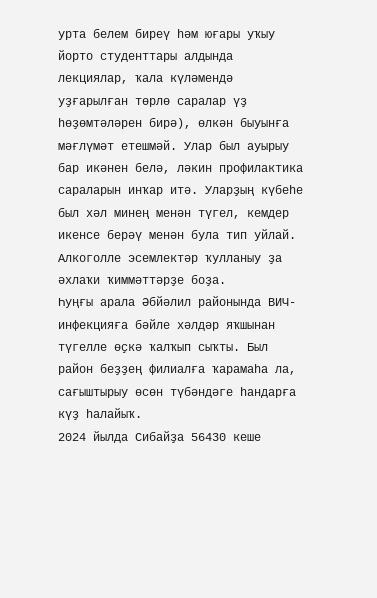урта белем биреү һәм юғары уҡыу йорто студенттары алдында лекциялар, ҡала күләмендә уҙғарылған төрлө саралар үҙ һөҙөмтәләрен бирә), өлкән быуынға мәғлүмәт етешмәй. Улар был ауырыу бар икәнен белә, ләкин профилактика сараларын инҡар итә. Уларҙың күбеһе был хәл минең менән түгел, кемдер икенсе берәү менән була тип уйлай. Алкоголле эсемлектәр ҡулланыу ҙа әхлаҡи ҡиммәттәрҙе боҙа.
Һуңғы арала Әбйәлил районында ВИЧ-инфекцияға бәйле хәлдәр яҡшынан түгелле өҫкә ҡалҡып сыҡты. Был район беҙҙең филиалға ҡарамаһа ла, сағыштырыу өсөн түбәндәге һандарға күҙ һалайыҡ.
2024 йылда Сибайҙа 56430 кеше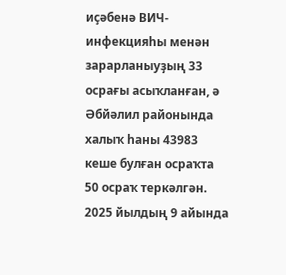иҫәбенә ВИЧ-инфекцияһы менән зарарланыуҙың 33 осрағы асыҡланған, ә Әбйәлил районында халыҡ һаны 43983 кеше булған осраҡта 50 осраҡ теркәлгән. 2025 йылдың 9 айында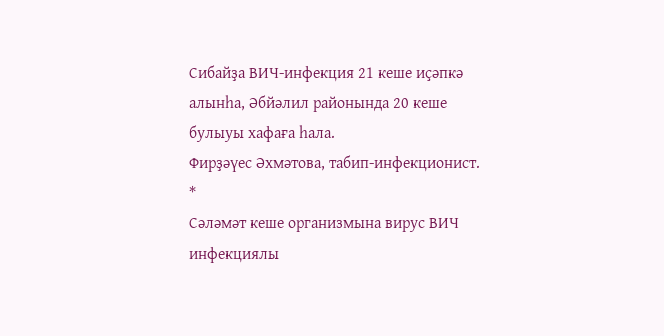Сибайҙа ВИЧ-инфекция 21 кеше иҫәпкә алынһа, Әбйәлил районында 20 кеше булыуы хафаға һала.
Фирҙәүес Әхмәтова, табип-инфекционист.
*
Сәләмәт кеше организмына вирус ВИЧ инфекциялы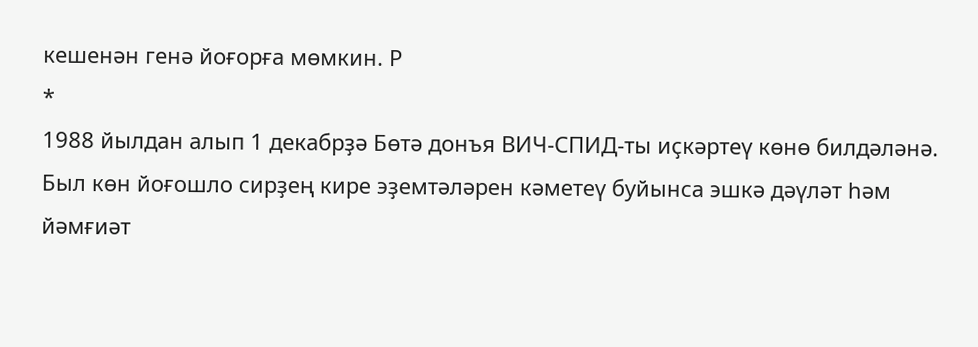кешенән генә йоғорға мөмкин. Р
*
1988 йылдан алып 1 декабрҙә Бөтә донъя ВИЧ-СПИД-ты иҫкәртеү көнө билдәләнә. Был көн йоғошло сирҙең кире эҙемтәләрен кәметеү буйынса эшкә дәүләт һәм йәмғиәт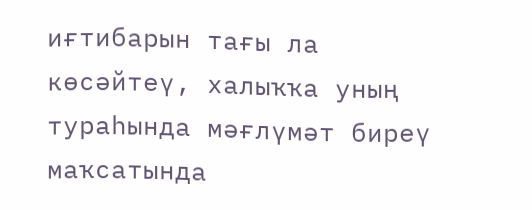иғтибарын тағы ла көсәйтеү, халыҡҡа уның тураһында мәғлүмәт биреү маҡсатында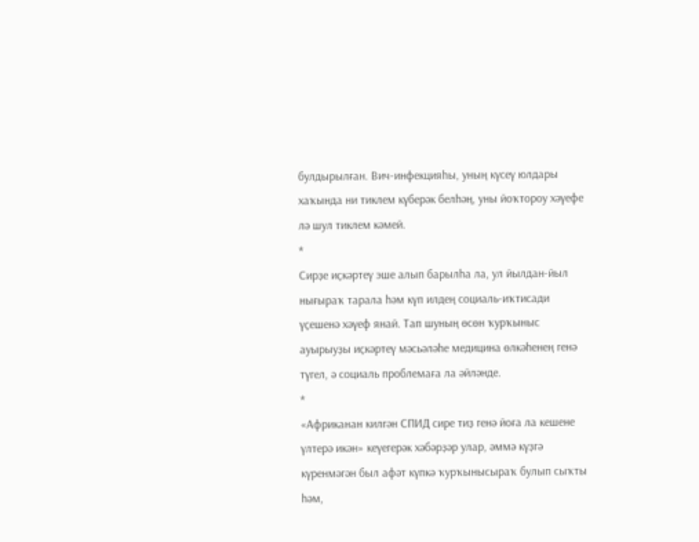булдырылған. Вич-инфекцияһы, уның күсеү юлдары хаҡында ни тиклем күберәк белһәң, уны йоҡтороу хәүефе лә шул тиклем кәмей.
*
Сирҙе иҫкәртеү эше алып барылһа ла, ул йылдан-йыл нығыраҡ тарала һәм күп илдең социаль-иҡтисади үҫешенә хәүеф янай. Тап шуның өсөн ҡурҡыныс ауырыуҙы иҫкәртеү мәсьәләһе медицина өлкәһенең генә түгел, ә социаль проблемаға ла әйләнде.
*
«Африканан килгән СПИД сире тиҙ генә йоға ла кешене үлтерә икән» кеүегерәк хәбәрҙәр улар, әммә күҙгә күренмәгән был афәт күпкә ҡурҡынысыраҡ булып сыҡты һәм,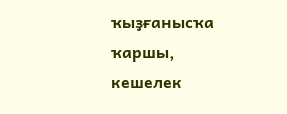ҡыҙғанысҡа ҡаршы, кешелек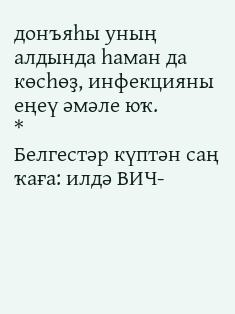донъяһы уның алдында һаман да көсһөҙ, инфекцияны еңеү әмәле юҡ.
*
Белгестәр күптән саң ҡаға: илдә ВИЧ-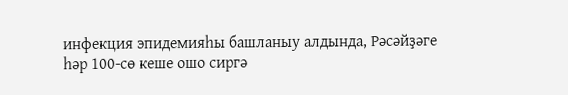инфекция эпидемияһы башланыу алдында, Рәсәйҙәге һәр 100-сө кеше ошо сиргә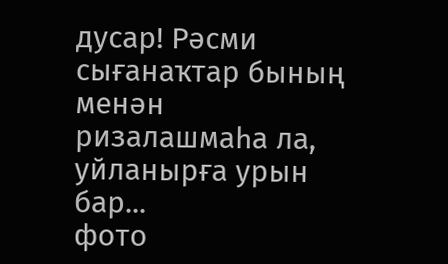дусар! Рәсми сығанаҡтар бының менән ризалашмаһа ла, уйланырға урын бар...
фото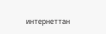интернеттан